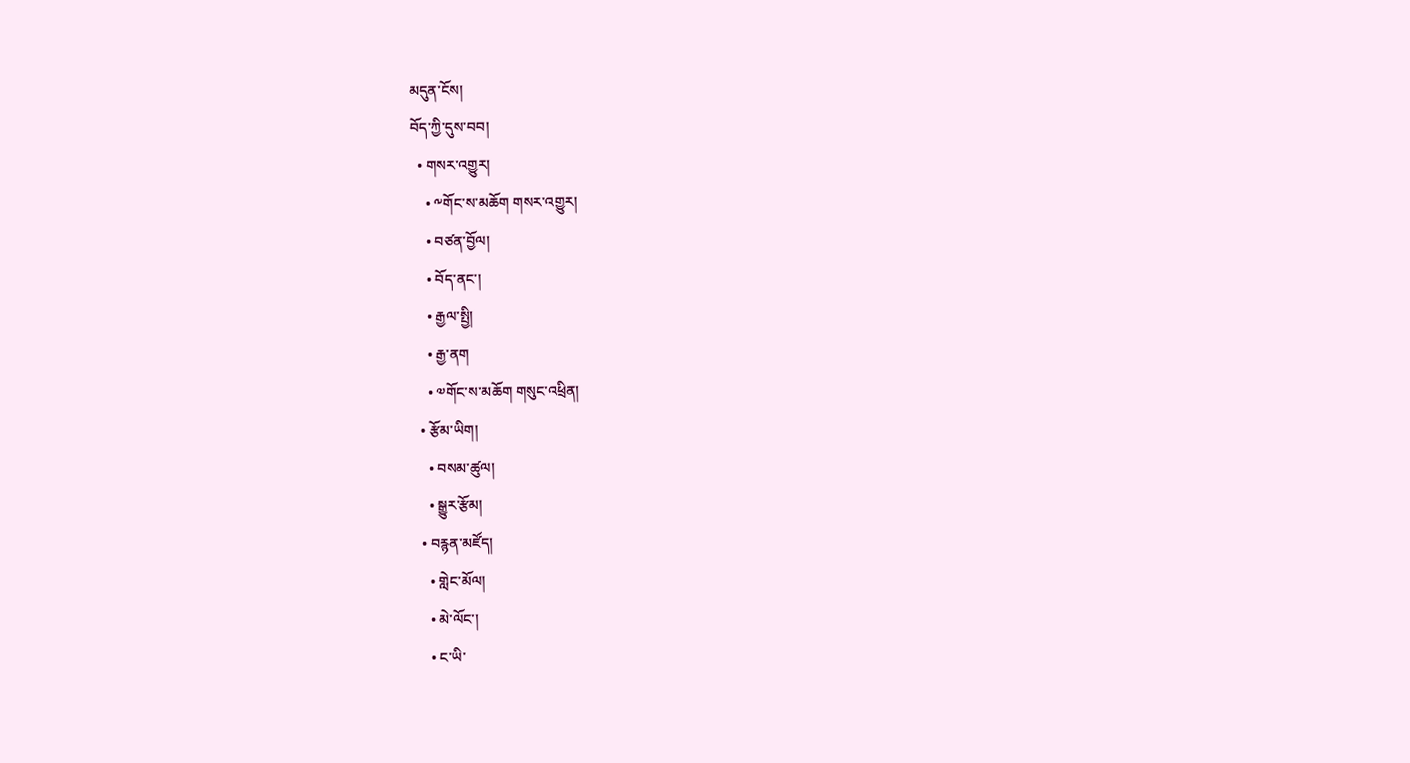མདུན་ངོས།
བོད་ཀྱི་དུས་བབ།
  • གསར་འགྱུར།
    • ༸གོང་ས་མཆོག གསར་འགྱུར།
    • བཙན་བྱོལ།
    • བོད་ནང་།
    • རྒྱལ་སྤྱི།
    • རྒྱ་ནག
    • ༧གོང་ས་མཆོག གསུང་འཕྲིན།
  • རྩོམ་ཡིག།
    • བསམ་ཚུལ།
    • སྒྱུར་རྩོམ།
  • བརྙན་མཛོད།
    • གླེང་མོལ།
    • མེ་ལོང་།
    • ང་ཡི་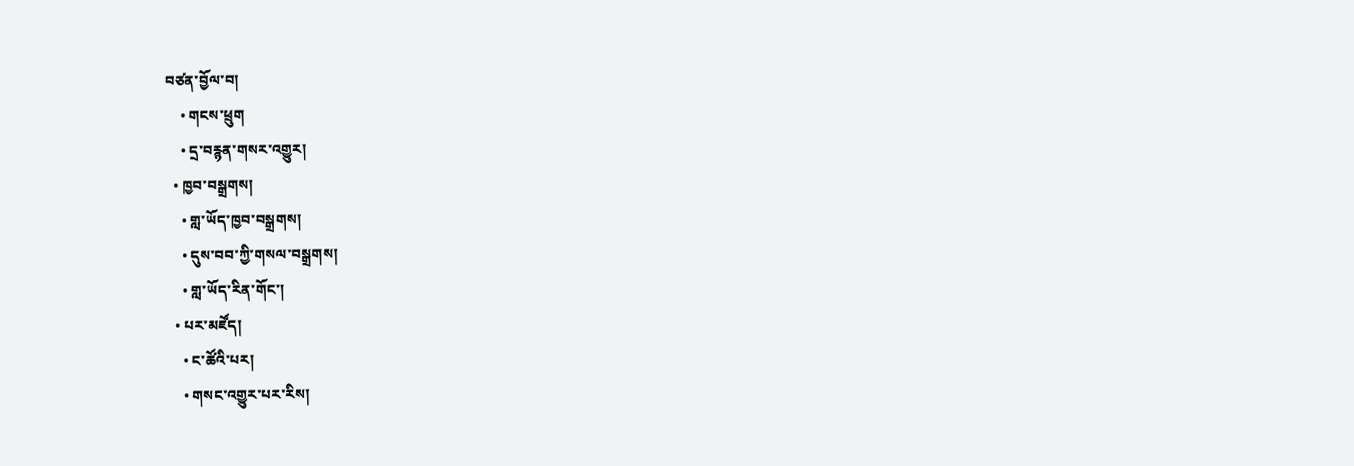བཙན་བྱོལ་བ།
    • གངས་ཕྲུག
    • དྲ་བརྙན་གསར་འགྱུར།
  • ཁྱབ་བསྒྲགས།
    • གླ་ཡོད་ཁྱབ་བསྒྲགས།
    • དུས་བབ་ཀྱི་གསལ་བསྒྲགས།
    • གླ་ཡོད་རིན་གོང་།
  • པར་མཛོད།
    • ང་ཚོའི་པར།
    • གསང་འགྱུར་པར་རིས།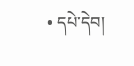• དཔེ་དེབ།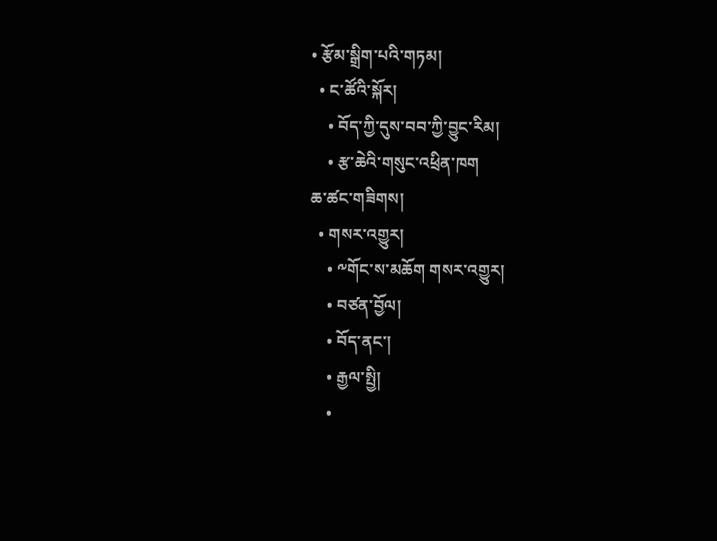• རྩོམ་སྒྲིག་པའི་གཏམ།
  • ང་ཚོའི་སྐོར།
    • བོད་ཀྱི་དུས་བབ་ཀྱི་བྱུང་རིམ།
    • རྩ་ཆེའི་གསུང་འཕྲིན་ཁག
ཆ་ཚང་གཟིགས།
  • གསར་འགྱུར།
    • ༸གོང་ས་མཆོག གསར་འགྱུར།
    • བཙན་བྱོལ།
    • བོད་ནང་།
    • རྒྱལ་སྤྱི།
    •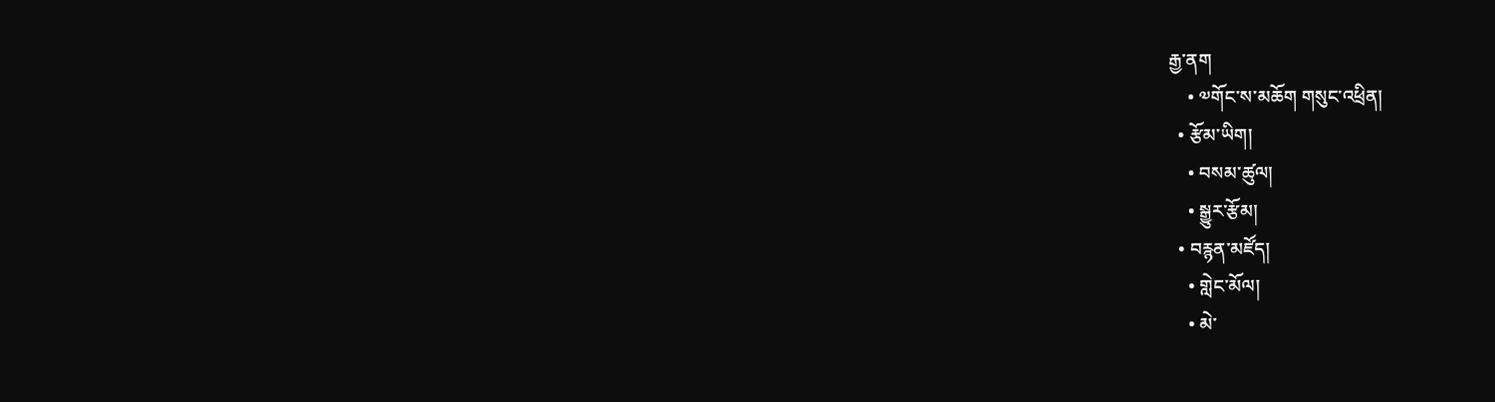རྒྱ་ནག
    • ༧གོང་ས་མཆོག གསུང་འཕྲིན།
  • རྩོམ་ཡིག།
    • བསམ་ཚུལ།
    • སྒྱུར་རྩོམ།
  • བརྙན་མཛོད།
    • གླེང་མོལ།
    • མེ་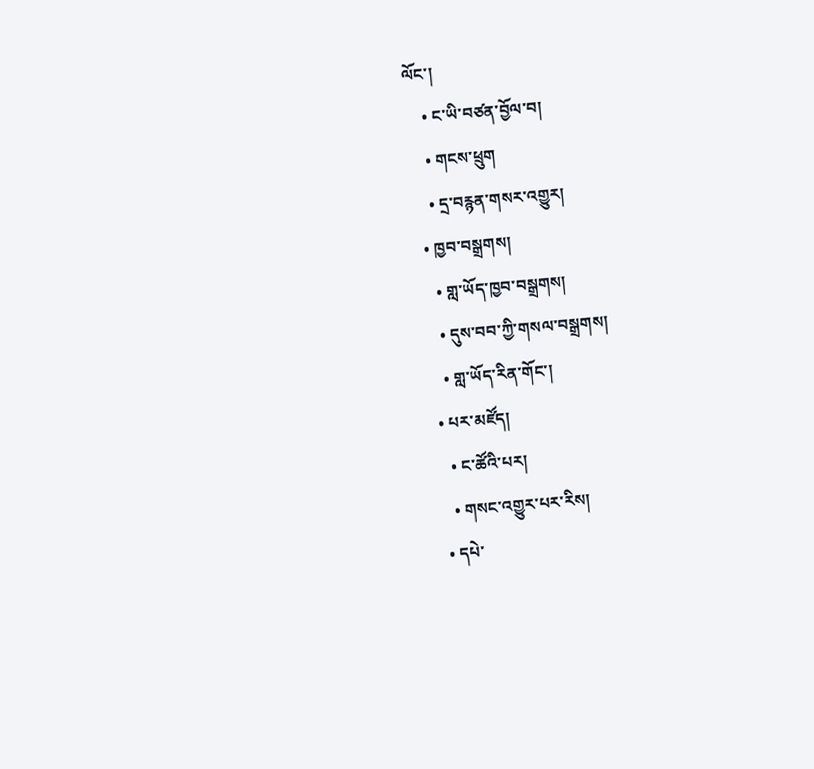ལོང་།
    • ང་ཡི་བཙན་བྱོལ་བ།
    • གངས་ཕྲུག
    • དྲ་བརྙན་གསར་འགྱུར།
  • ཁྱབ་བསྒྲགས།
    • གླ་ཡོད་ཁྱབ་བསྒྲགས།
    • དུས་བབ་ཀྱི་གསལ་བསྒྲགས།
    • གླ་ཡོད་རིན་གོང་།
  • པར་མཛོད།
    • ང་ཚོའི་པར།
    • གསང་འགྱུར་པར་རིས།
  • དཔེ་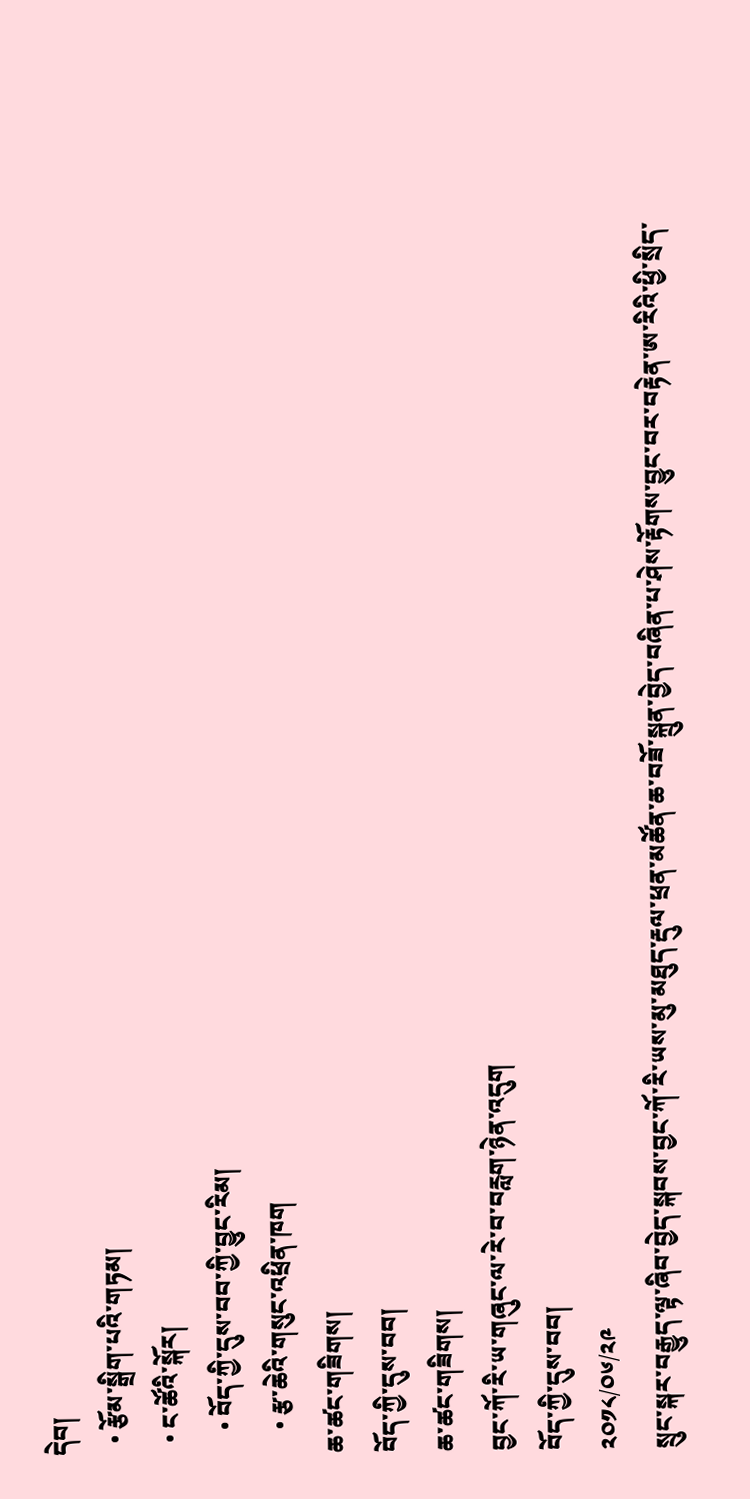དེབ།
  • རྩོམ་སྒྲིག་པའི་གཏམ།
  • ང་ཚོའི་སྐོར།
    • བོད་ཀྱི་དུས་བབ་ཀྱི་བྱུང་རིམ།
    • རྩ་ཆེའི་གསུང་འཕྲིན་ཁག
ཆ་ཚང་གཟིགས།
བོད་ཀྱི་དུས་བབ།
ཆ་ཚང་གཟིགས།
བྱང་ཀོ་རི་ཡ་གཞུང་ལ་རེ་བ་བརླག་ཉེན་འདུག
བོད་ཀྱི་དུས་བབ།
༢༠༡༨/༠༦/༢༩
སྲུང་སྐར་བརྒྱུད་ལྟ་ཞིབ་བྱེད་སྐབས་བྱང་ཀོ་རི་ཡས་མུ་མཐུད་རྡུལ་ཕྲན་མཚོན་ཆ་བཟོ་སྐྲུན་བྱེད་བཞིན་པ་ཤེས་རྟོགས་བྱུང་བར་བརྟེན་ཨ་རིའི་ཕྱི་སྲིད་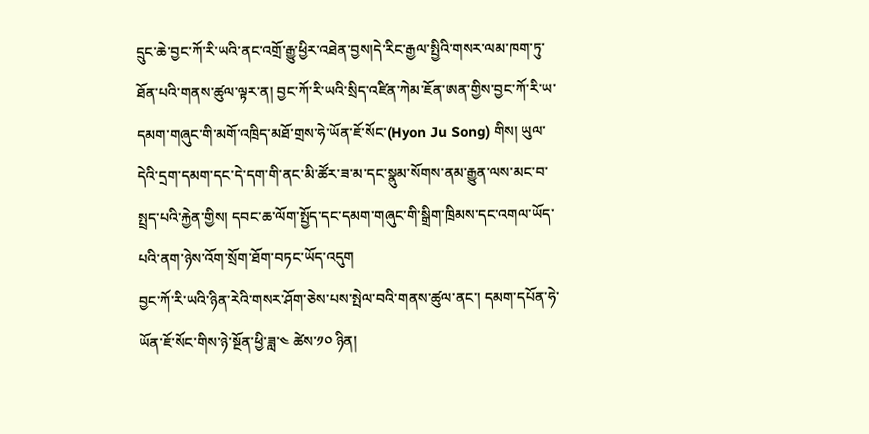དྲུང་ཆེ་བྱང་ཀོ་རི་ཡའི་ནང་འགྲོ་རྒྱུ་ཕྱིར་འཐེན་བྱས།དེ་རིང་རྒྱལ་སྤྱིའི་གསར་ལམ་ཁག་ཏུ་ཐོན་པའི་གནས་ཚུལ་ལྟར་ན། བྱང་ཀོ་རི་ཡའི་སྲིད་འཛིན་ཀེམ་ཇོན་ཨན་གྱིས་བྱང་ཀོ་རི་ཡ་དམག་གཞུང་གི་མགོ་འཁྲིད་མཐོ་གྲས་ཧེ་ཡོན་ཇོ་སོང་(Hyon Ju Song) གིས། ཡུལ་དེའི་དྲག་དམག་དང་དེ་དག་གི་ནང་མི་ཚོར་ཟ་མ་དང་སྣུམ་སོགས་ནམ་རྒྱུན་ལས་མང་བ་སྤྲད་པའི་རྐྱེན་གྱིས། དབང་ཆ་ལོག་སྤྱོད་དང་དམག་གཞུང་གི་སྒྲིག་ཁྲིམས་དང་འགལ་ཡོད་པའི་ནག་ཉེས་འོག་སྲོག་ཐོག་བཏང་ཡོད་འདུག
བྱང་ཀོ་རི་ཡའི་ཉིན་རེའི་གསར་ཤོག་ཅེས་པས་སྤེལ་བའི་གནས་ཚུལ་ནང་། དམག་དཔོན་ཧེ་ཡོན་ཇོ་སོང་གིས་ཉེ་སྔོན་ཕྱི་ཟླ་༤ ཚེས་༡༠ ཉིན།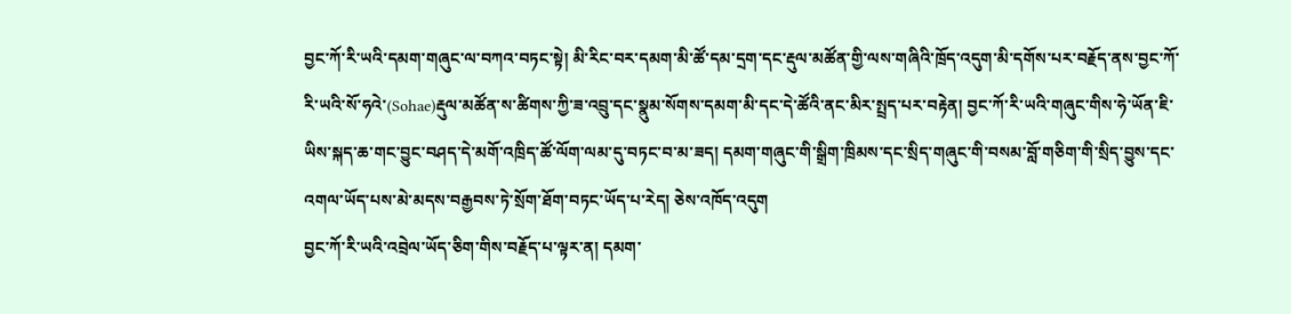བྱང་ཀོ་རི་ཡའི་དམག་གཞུང་ལ་བཀའ་བཏང་སྟེ། མི་རིང་བར་དམག་མི་ཚོ་དམ་དྲག་དང་རྡུལ་མཚོན་གྱི་ལས་གཞིའི་ཁྲོད་འདུག་མི་དགོས་པར་བརྗོད་ནས་བྱང་ཀོ་རི་ཡའི་སོ་ཧའེ་(Sohae)རྡུལ་མཚོན་ས་ཚིགས་ཀྱི་ཟ་འབྲུ་དང་སྣུམ་སོགས་དམག་མི་དང་དེ་ཚོའི་ནང་མིར་སྤྲད་པར་བརྟེན། བྱང་ཀོ་རི་ཡའི་གཞུང་གིས་ཧེ་ཡོན་ཇི་ཡིས་སྐད་ཆ་གང་བྱུང་བཤད་དེ་མགོ་འཁྲིད་ཚོ་ལོག་ལམ་དུ་བཏང་བ་མ་ཟད། དམག་གཞུང་གི་སྒྲིག་ཁྲིམས་དང་སྲིད་གཞུང་གི་བསམ་བློ་གཅིག་གི་སྲིད་བྱུས་དང་འགལ་ཡོད་པས་མེ་མདས་བརྒྱབས་ཏེ་སྲོག་ཐོག་བཏང་ཡོད་པ་རེད། ཅེས་འཁོད་འདུག
བྱང་ཀོ་རི་ཡའི་འབྲེལ་ཡོད་ཅིག་གིས་བརྗོད་པ་ལྟར་ན། དམག་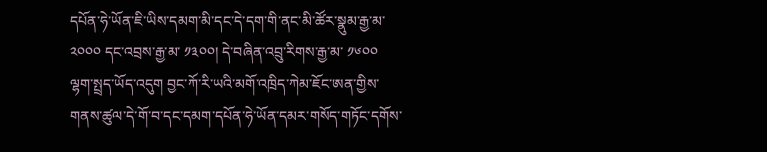དཔོན་ཧེ་ཡོན་ཇི་ཡིས་དམག་མི་དང་དེ་དག་གི་ནང་མི་ཚོར་སྣུམ་རྒྱ་མ་ ༢༠༠༠ དང་འབྲས་རྒྱ་མ་ ༡༣༠༠། དེ་བཞིན་འབྲུ་རིགས་རྒྱ་མ་ ༡༦༠༠ ལྷག་སྤྲད་ཡོད་འདུག བྱང་ཀོ་རི་ཡའི་མགོ་འཁྲིད་ཀེམ་ཇོང་ཨན་གྱིས་གནས་ཚུལ་དེ་གོ་བ་དང་དམག་དཔོན་ཧེ་ཡོན་དམར་གསོད་གཏོང་དགོས་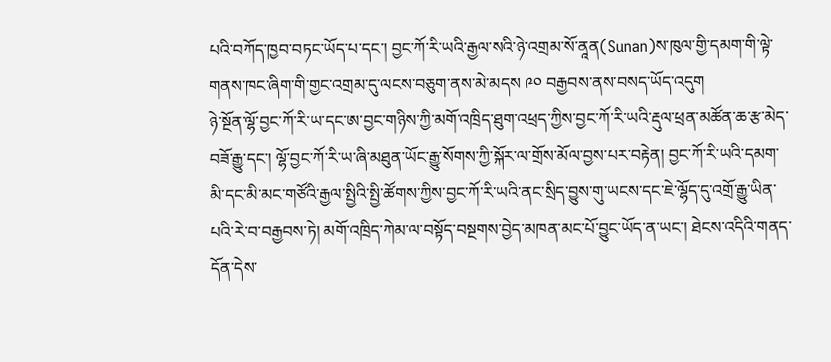པའི་བཀོད་ཁྱབ་བཏང་ཡོད་པ་དང་། བྱང་ཀོ་རི་ཡའི་རྒྱལ་སའི་ཉེ་འགྲམ་སོ་ནཱན(Sunan)ས་ཁུལ་གྱི་དམག་གི་ལྟེ་གནས་ཁང་ཞིག་གི་གྱང་འགྲམ་དུ་ལངས་བཅུག་ནས་མེ་མདས ༩༠ བརྒྱབས་ནས་བསད་ཡོད་འདུག
ཉེ་སྔོན་ལྷོ་བྱང་ཀོ་རི་ཡ་དང་ཨ་བྱང་གཉིས་ཀྱི་མགོ་འཁྲིད་ཐུག་འཕྲད་ཀྱིས་བྱང་ཀོ་རི་ཡའི་རྡུལ་ཕྲན་མཚོན་ཆ་རྩ་མེད་བཟོ་རྒྱུ་དང་། ལྷོ་བྱང་ཀོ་རི་ཡ་ཞི་མཐུན་ཡོང་རྒྱུ་སོགས་ཀྱི་སྐོར་ལ་གྲོས་མོལ་བྱས་པར་བརྟེན། བྱང་ཀོ་རི་ཡའི་དམག་མི་དང་མི་མང་གཙོའི་རྒྱལ་སྤྱིའི་སྤྱི་ཚོགས་ཀྱིས་བྱང་ཀོ་རི་ཡའི་ནང་སྲིད་བྱུས་གུ་ཡངས་དང་ཇེ་ལྷོད་དུ་འགྲོ་རྒྱུ་ཡིན་པའི་རེ་བ་བརྒྱབས་ཏེ། མགོ་འཁྲིད་ཀེམ་ལ་བསྟོད་བསྔགས་བྱེད་མཁན་མང་པོ་བྱུང་ཡོད་ན་ཡང་། ཐེངས་འདིའི་གནད་དོན་དེས་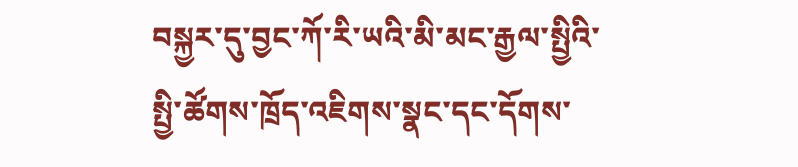བསྐྱར་དུ་བྱང་ཀོ་རི་ཡའི་མི་མང་རྒྱལ་སྤྱིའི་སྤྱི་ཚོགས་ཁྲོད་འཇིགས་སྣང་དང་དོགས་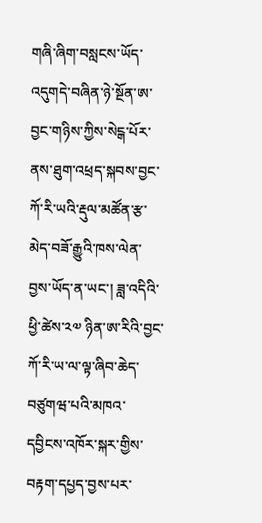གཞི་ཞིག་བསླངས་ཡོད་འདུགདེ་བཞིན་ཉེ་སྔོན་ཨ་བྱང་གཉིས་ཀྱིས་སེངྒ་པོར་ནས་ཐུག་འཕྲད་སྐབས་བྱང་ཀོ་རི་ཡའི་རྡུལ་མཚོན་རྩ་མེད་བཟོ་རྒྱུའི་ཁས་ལེན་བྱས་ཡོད་ན་ཡང་། ཟླ་འདིའི་ཕྱི་ཚེས་༢༧ ཉིན་ཨ་རིའི་བྱང་ཀོ་རི་ཡ་ལ་ལྟ་ཞིབ་ཆེད་བཙུགཝ་པའི་མཁའ་དབྱིངས་འཁོར་སྐར་གྱིས་བརྟག་དཔྱད་བྱས་པར་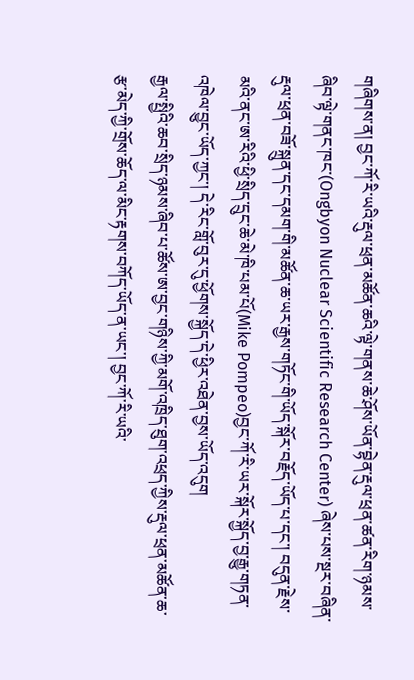གཞིགས་ན། བྱང་ཀོ་རི་ཡའི་རྡུལ་ཕྲན་མཚོན་ཆའི་ལྟེ་གནས་ཆེ་ཤོས་ཡོན་བྷེན་རྡུལ་ཕྲན་ཚན་རིག་ཉམས་ཞིབ་ལྟེ་གནང་ཁང་(Ongbyon Nuclear Scientific Research Center) ཞེས་པས་སྔར་བཞིན་རྡུལ་ཕྲན་བཟོ་སྐྲུན་དང་དམག་གི་མཚོན་ཆ་ཡར་རྒྱས་གཏོང་གི་ཡོད་སྐོར་བརྗོད་ཡོད་པ་དང་། བདུན་རྗེས་མའི་ནང་ཨ་རིའི་ཕྱི་སྲིད་དྲུང་ཆེ་མེ་ཁི་པམ་པོ(Mike Pompeo)བྱང་ཀོ་རི་ཡར་སྐོར་སྐྱོད་བྱ་རྒྱུ་གཏན་འཁེལ་བྱུང་ཡོད་ཀྱང་། དེ་རིང་གློ་བུར་དུ་ཕྱོགས་སྐྱོད་དེ་ཕྱིར་འཐེན་བྱས་ཡོད་འདུག
རྒྱལ་སྤྱིའི་ཆབ་སྲིད་ཉམས་ཞིབ་པ་ཚོས་ཨ་བྱང་གཉིས་ཀྱི་མགོ་འཁྲིད་ཐུག་འཕྲད་ཀྱིས་རྡུལ་ཕྲན་མཚོན་ཆ་རྩ་མེད་ཀྱི་གྲོས་ཆོད་ལ་མིང་རྟགས་བཀོད་ཡོད་ན་ཡང་། བྱང་ཀོ་རི་ཡའི་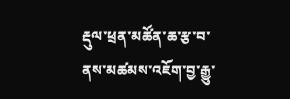རྡུལ་ཕྲན་མཚོན་ཆ་རྩ་བ་ནས་མཚམས་འཇོག་བྱ་རྒྱུ་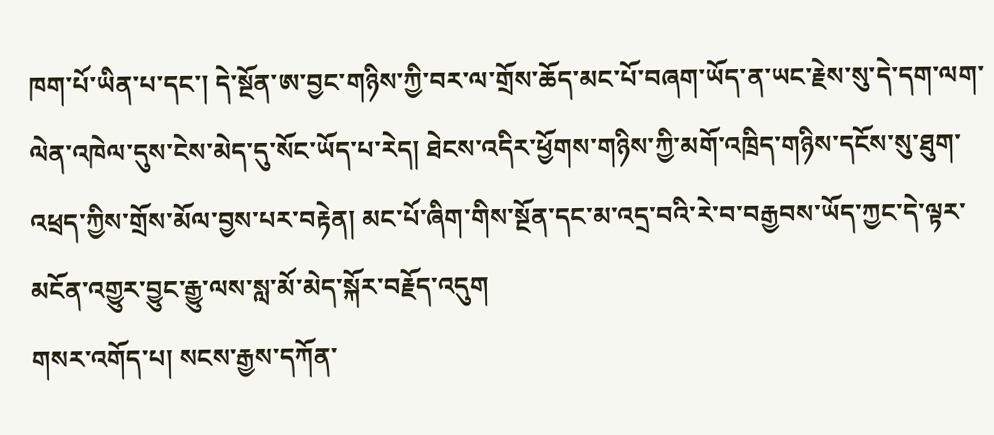ཁག་པོ་ཡིན་པ་དང་། དེ་སྔོན་ཨ་བྱང་གཉིས་ཀྱི་བར་ལ་གྲོས་ཆོད་མང་པོ་བཞག་ཡོད་ན་ཡང་རྗེས་སུ་དེ་དག་ལག་ལེན་འཁེལ་དུས་ངེས་མེད་དུ་སོང་ཡོད་པ་རེད། ཐེངས་འདིར་ཕྱོགས་གཉིས་ཀྱི་མགོ་འཁྲིད་གཉིས་དངོས་སུ་ཐུག་འཕྲད་ཀྱིས་གྲོས་མོལ་བྱས་པར་བརྟེན། མང་པོ་ཞིག་གིས་སྔོན་དང་མ་འདྲ་བའི་རེ་བ་བརྒྱབས་ཡོད་ཀྱང་དེ་ལྟར་མངོན་འགྱུར་བྱུང་རྒྱུ་ལས་སླ་མོ་མེད་སྐོར་བརྗོད་འདུག
གསར་འགོད་པ། སངས་རྒྱས་དཀོན་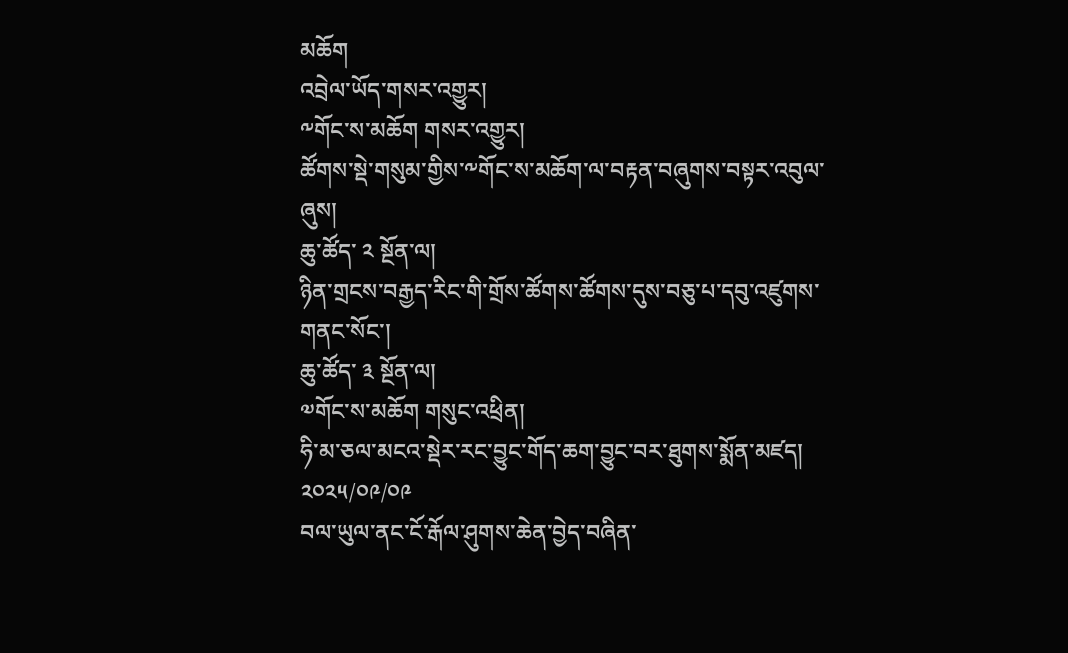མཆོག
འབྲེལ་ཡོད་གསར་འགྱུར།
༸གོང་ས་མཆོག གསར་འགྱུར།
ཚོགས་སྡེ་གསུམ་གྱིས་༸གོང་ས་མཆོག་ལ་བརྟན་བཞུགས་བསྟར་འབུལ་ཞུས།
ཆུ་ཚོད་ ༢ སྔོན་ལ།
ཉིན་གྲངས་བརྒྱད་རིང་གི་གྲོས་ཚོགས་ཚོགས་དུས་བཅུ་པ་དབུ་འཛུགས་གནང་སོང་།
ཆུ་ཚོད་ ༣ སྔོན་ལ།
༧གོང་ས་མཆོག གསུང་འཕྲིན།
ཧི་མ་ཅལ་མངའ་སྡེར་རང་བྱུང་གོད་ཆག་བྱུང་བར་ཐུགས་སྨོན་མཛད།
༢༠༢༥/༠༩/༠༩
བལ་ཡུལ་ནང་ངོ་རྒོལ་ཤུགས་ཆེན་བྱེད་བཞིན་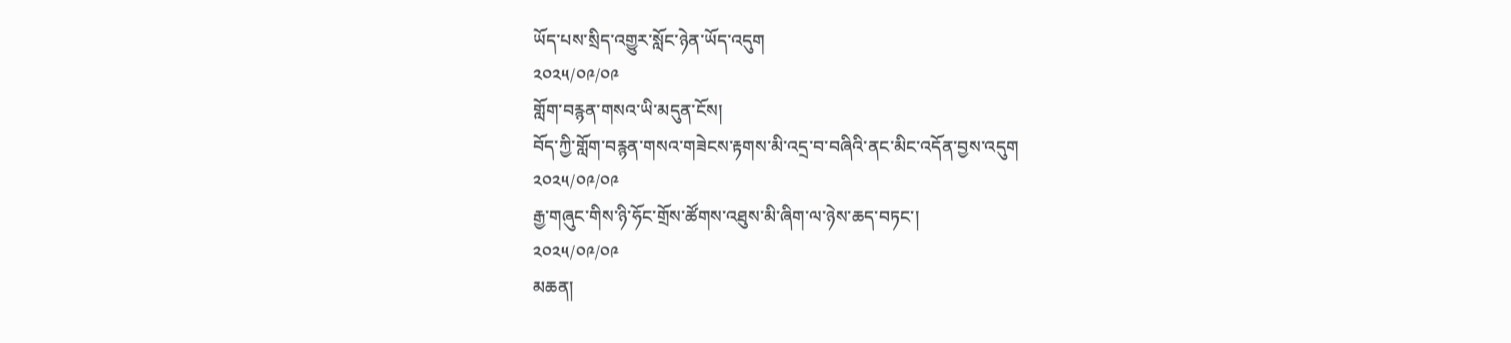ཡོད་པས་སྲིད་འགྱུར་སློང་ཉེན་ཡོད་འདུག
༢༠༢༥/༠༩/༠༩
གློག་བརྙན་གསའ་ཡི་མདུན་ངོས།
བོད་ཀྱི་གློག་བརྙན་གསའ་གཟེངས་རྟགས་མི་འདྲ་བ་བཞིའི་ནང་མིང་འདོན་བྱས་འདུག
༢༠༢༥/༠༩/༠༩
རྒྱ་གཞུང་གིས་ཉི་ཧོང་གྲོས་ཚོགས་འཐུས་མི་ཞིག་ལ་ཉེས་ཆད་བཏང་།
༢༠༢༥/༠༩/༠༩
མཆན།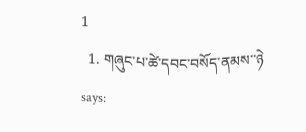1
  1. གཞུང་པ་ཚེ་དབང་བསོད་ནམས་་ཉེ says: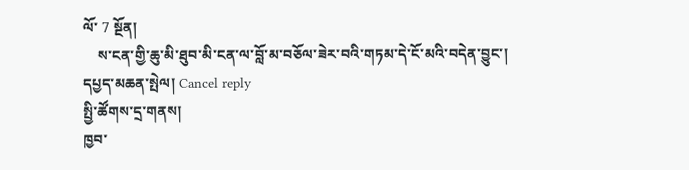ལོ་ 7 སྔོན།
    ས་ངན་གྱི་ཆུ་མི་ཐུབ་མི་ངན་ལ་བློ་མ་བཅོལ་ཟེར་བའི་གཏམ་དེ་ངོ་མའི་བདེན་བྱུང་།
དཔྱད་མཆན་སྤེལ། Cancel reply
སྤྱི་ཚོགས་དྲ་གནས།
ཁྱབ་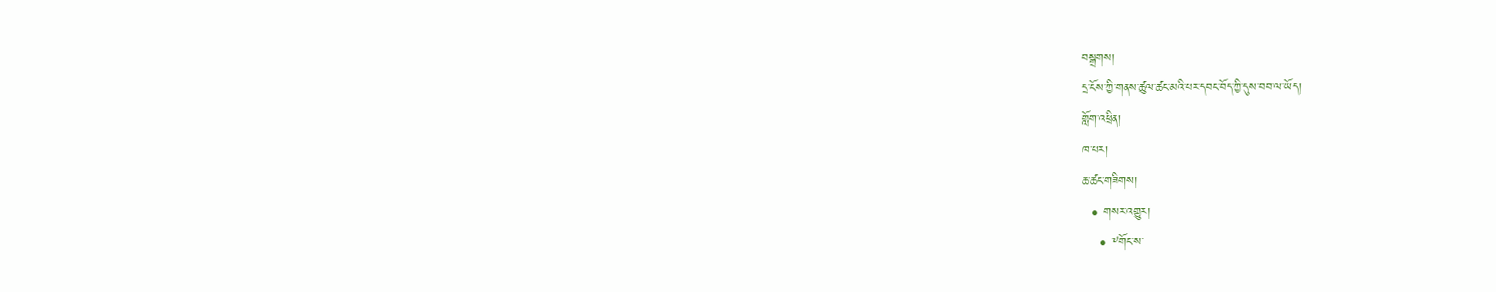བསྒྲགས།
དྲ་ངོས་ཀྱི་གནས་ཚུལ་ཚང་མའི་པར་དབང་བོད་ཀྱི་དུས་བབ་ལ་ཡོད།
གློག་འཕྲིན།
ཁ་པར།
ཆ་ཚང་གཟིགས།
  • གསར་འགྱུར།
    • ༸གོང་ས་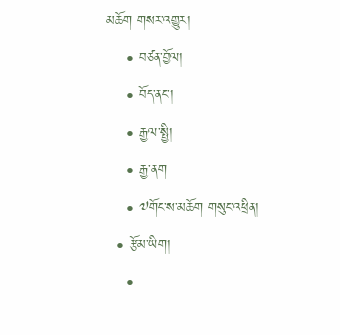མཆོག གསར་འགྱུར།
    • བཙན་བྱོལ།
    • བོད་ནང་།
    • རྒྱལ་སྤྱི།
    • རྒྱ་ནག
    • ༧གོང་ས་མཆོག གསུང་འཕྲིན།
  • རྩོམ་ཡིག།
    •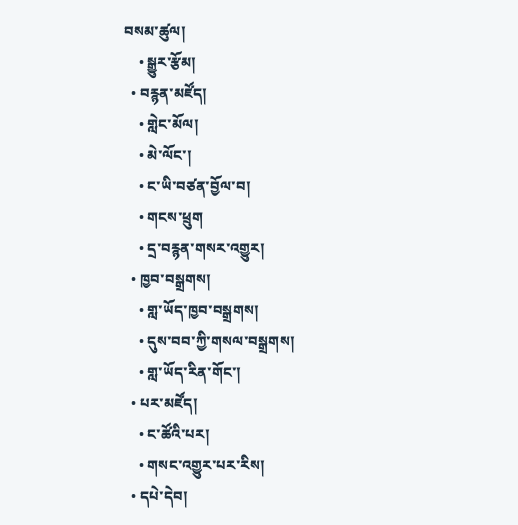བསམ་ཚུལ།
    • སྒྱུར་རྩོམ།
  • བརྙན་མཛོད།
    • གླེང་མོལ།
    • མེ་ལོང་།
    • ང་ཡི་བཙན་བྱོལ་བ།
    • གངས་ཕྲུག
    • དྲ་བརྙན་གསར་འགྱུར།
  • ཁྱབ་བསྒྲགས།
    • གླ་ཡོད་ཁྱབ་བསྒྲགས།
    • དུས་བབ་ཀྱི་གསལ་བསྒྲགས།
    • གླ་ཡོད་རིན་གོང་།
  • པར་མཛོད།
    • ང་ཚོའི་པར།
    • གསང་འགྱུར་པར་རིས།
  • དཔེ་དེབ།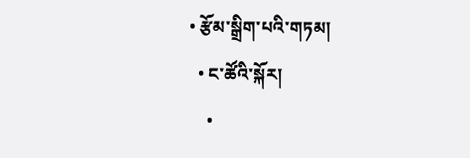• རྩོམ་སྒྲིག་པའི་གཏམ།
  • ང་ཚོའི་སྐོར།
    •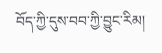བོད་ཀྱི་དུས་བབ་ཀྱི་བྱུང་རིམ།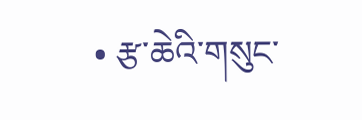• རྩ་ཆེའི་གསུང་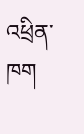འཕྲིན་ཁག